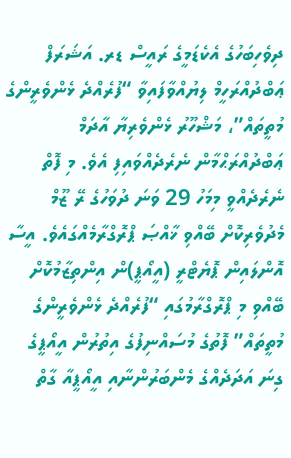ދިވެހިބަހުގެ އެކެޑަމީގެ ރައީސް ޑރ. އަޝަރަފް ޢަބްދުއްރަހީމް ލިޔުއްވާފައިވާ “ފުރެއްދެ ޅެންވެރީންގެ މުތީތައް”، މަޝްހޫރު ޅެންވެރިޔާ އާދަމް ޢަބްދުއްރަޙްމާން ނެރެދެއްވައިފި އެވެ. މި ފޮތް ނެރެދެއްވީ މިމަހު 29 ވަނަ ދުވަހުގެ ރޭ ޒޫމް މެދުވެރިކޮށް ބޭއްވި ޚާއްޞަ ޕްރޮގްރާމެއްގައެވެ. އީސާ އޮންލައިން ޕޮޔެޓްރީ (އީއޯޕީ)ން އިންތިޒާމުކޮށް ބޭއްވި މި ޕްރޮގްރާމުގައި “ފުރެއްދެ ޅެންވެރީންގެ މުތީތައް” ފޮތުގެ މުސައްނިފުގެ އިތުރުން އީއޯޕީގެ ގިނަ އަދަދެއްގެ މެންބަރުންނާއި އީއޯޕީއާ ގާތް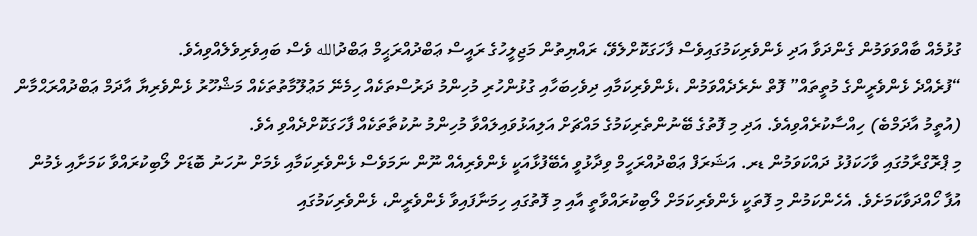ގުޅުމެއް ބާއްވަވަމުން ގެންދަވާ އަދި ޅެންވެރިކަމުގައިވެސް ފާހަގަކޮށްލެވޭ، ރައްޔިތުން މަޖިލީހުގެ ރައީސް ޢަބްދުއްރަޙީމް ޢަބްދުالله ވެސް ބައިވެރިވެލެއްވިއެވެ.
“ފުރެއްދެ ޅެންވެރީންގެ މުތީތައް” ފޮތް ނެރެދެއްވަމުން ،ޅެންވެރިކަމާއި ދިވެހިބަހާއި ގުޅުންހުރި މުހިންމު ދަރުސްތަކެއް ހިމެނޭ މަޢުލޫމާތުތަކެއް މަޝްހޫރު ޅެންވެރިޔާ އާދަމް ޢަބްދުއްރަޙްމާން (އުތީމު އާދަމްބެ) ހިއްސާކުރެއްވިއެވެ. އަދި މި ފޮތުގެ ބޭނުންތެރިކަމުގެ މައްޗަށް އަލިއަޅުވައިލައްވާ މުހިންމު ނުކުތާތަކެއް ފާހަގަކޮށްދެއްވި އެވެ.
މި ޕްރޮގްރާމުގައި ވާހަކަފުޅު ދައްކަވަމުން ޑރ. އަޝަރަފް ޢަބްދުއްރަހީމް ވިދާޅުވީ އެބޭފުޅާއަކީ ޅެންވެރިއެއް ނޫން ނަމަވެސް ޅެންވެރިކަމާއި ޅެމަށް ނުހަނު ބޮޑަށް ލޯބިކުރައްވާ ކަމަށާއި ޅެމުން އުފާ ހޯއްދަވާކަމަށެވެ. އެހެންކަމުން މި ފޮތަކީ ޅެންވެރިކަމަށް ލޯބިކުރައްވާތީ އާއި މި ފޮތުގައި ހިމަނާފައިވާ ޅެންވެރީން، ޅެންވެރިކަމުގައި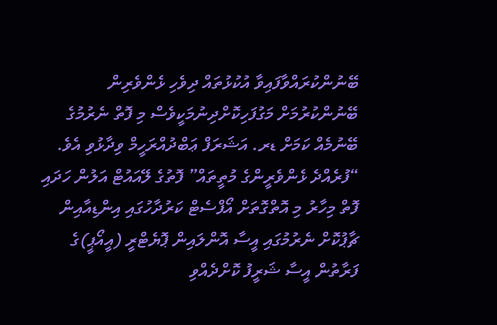ބޭނުންކުރައްވާފައިވާ އުކުޅުތައް ދިވެހި ޅެންވެރިން ބޭނުންކުރުމަށް މަގުފަހިކޮށްދިނުމަކީވެސް މި ފޮތް ނެރުމުގެ ބޭނުމެއް ކަމަށް ޑރ. އަޝަރަފް ޢަބްދުއްރަހީމް ވިދާޅުވި އެވެ.
“ފުރެއްދެ ޅެންވެރީންގެ މުތީތައް” ފޮތުގެ ލޭއައުޓް އަލުން ހަދައި ފޮތް މިހާރު މި އޮތްގޮތަށް އޯފްސެޓް ކަރުދާހުގައި އިންޑިއާއިން ޗާޕުކޮށް ނެރުމުގައި އީސާ އޮންލައިން ޕޮޔެޓްރީ (އީއޯޕީ)ގެ ފަރާތުން އީސާ ޝަރީފު ކޮށްދެއްވި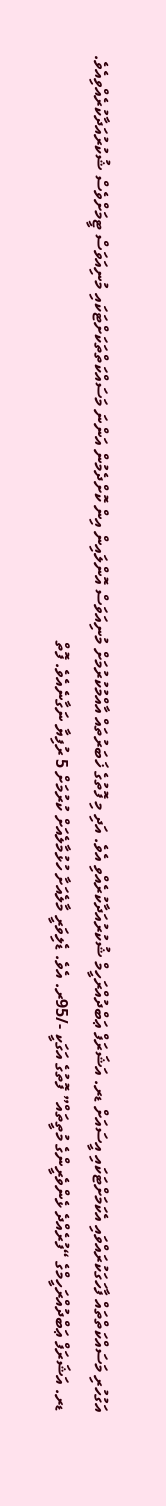އަގުހުރި މަސައްކަތްތައް ފާހަގަކުރައްވައި އެކަމަށްޓަކައި އީސައަށް ޑރ. އަޝަރަފް ޢަބްދުއްރަހީމް ޝުކުރުއަދާކުރެއްވި އެވެ. އަދި މި ފޮތުގެ ޚަބަރުތައް އާއްމުކުރުމަށް މުނިއަވަސް އޮންލައިން އިން ކޮށްދެމުން އަންނަ މަސައްކަތްތަކަށްޓަކައި މުނިއަވަސް ޓީމަށްވެސް ޝުކުރުއަދާކުރެއްވިއެވެ.
ޑރ. އަޝަރަފް ޢަބްދުއްރަހީމްގެ “ފުރެއްދެ ޅެންވެރީންގެ މުތީތައް” ފޮތުގެ އަގަކީ -/95ރ. އެވެ. ޑެލިވަރީ މާލެއަށާ ހުޅުމާލެއަށް ކުރުމަށް 5 ރުފިޔާ ނަގާނެއެވެ. ފޮތް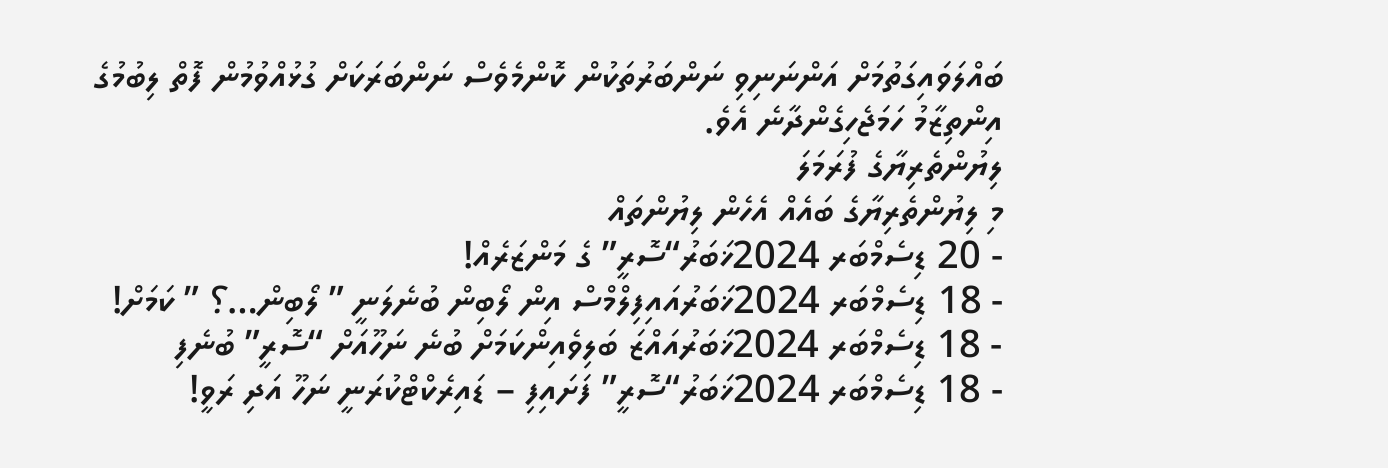ބައްލަވައިގަތުމަށް އަންނަނިވި ނަންބަރުތަކުން ކޮންމެވެސް ނަންބަރަކަށް ގުޅުއްވުމުން ފޮތް ލިބުމުގެ އިންތިޒާމު ހަމަޖެހިގެންދާނެ އެވެ.
ލިޔުންތެރިޔާގެ ފުރަމަލަ
މި ލިޔުންތެރިޔާގެ ބައެއް އެހެން ލިޔުންތައް
- 20 ޑިސެމްބަރ 2024ޚަބަރު“ސޮރީ” ގެ މަންޒަރެއް!
- 18 ޑިސެމްބަރ 2024ޚަބަރުއައިފިލްމްސް އިން ލޯބިން ބުނެލަނީ ” ލޯބިން…؟ ” ކަމަށް!
- 18 ޑިސެމްބަރ 2024ޚަބަރުއައްޒަ ބަލިވެއިންކަމަށް ބުނެ ނަހޫއަށް “ސޮރީ” ބުނެފި
- 18 ޑިސެމްބަރ 2024ޚަބަރު“ސޮރީ” ފަށައިފި – ޑައިރެކްޓްކުރަނީ ނަހޫ އަދި ރަވީ!